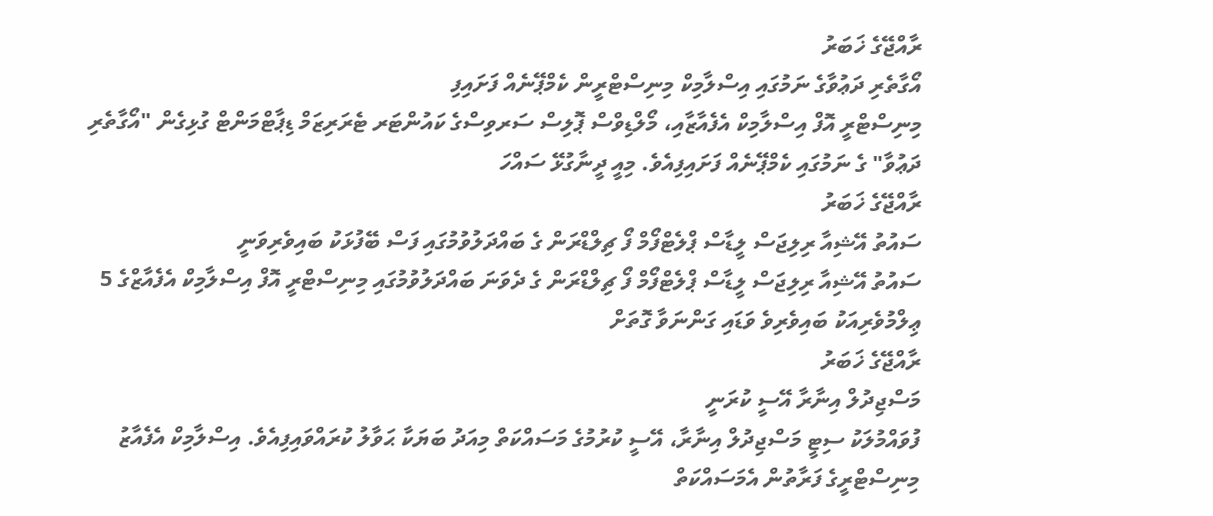ރާއްޖޭގެ ޚަބަރު
އޯގާތެރި ދަޢުވާގެ ނަމުގައި އިސްލާމިކް މިނިސްޓްރީން ކެމްޕޭނެއް ފަށައިފި
މިނިސްޓްރީ އޮފް އިސްލާމިކް އެފެއާޒާއި، މޯލްޑިވްސް ޕޮލިސް ސަރވިސްގެ ކައުންޓަރ ޓެރަރިޒަމް ޑިޕާޓްމަންޓް ގުޅިގެން "އޯގާތެރި ދަޢުވާ" ގެ ނަމުގައި ކެމްޕޭނެއް ފަށައިފިއެވެ. މިއީ ދީނާގުޅޭ ސައްހަ
ރާއްޖޭގެ ޚަބަރު
ސައުތު އޭޝިއާ ރިލިޖަސް ލީޑާސް ޕްލެޓްފޯމް ފޯ ޗިލްޑްރަން ގެ ބައްދަލުވުމުގައި ފަސް ބޭފުޅަކު ބައިވެރިވަނީ
ސައުތު އޭޝިއާ ރިލިޖަސް ލީޑާސް ޕްލެޓްފޯމް ފޯ ޗިލްޑްރަން ގެ ދެވަނަ ބައްދަލުވުމުގައި މިނިސްޓްރީ އޮފް އިސްލާމިކް އެފެއާޒްގެ 5 ޢިލްމުވެރިއަކު ބައިވެރިވެ ވަޑައި ގަންނަވާ ގޮތަށް
ރާއްޖޭގެ ޚަބަރު
މަސްޖިދުލް އިނާރާ އޭސީ ކުރަނީ
ފުވައްމުލަކު ސިޓީ މަސްޖިދުލް އިނާރާ، އޭސީ ކުރުމުގެ މަސައްކަތް މިއަދު ބަޔަކާ ޙަވާލު ކުރައްވައިފިއެވެ. އިސްލާމިކް އެފެއާޒު މިނިސްޓްރީގެ ފަރާތުން އެމަސައްކަތް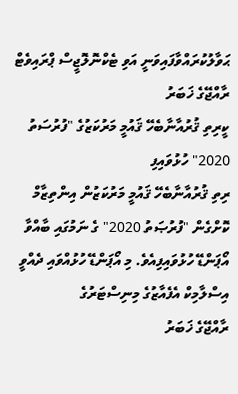ޙަވާލުކުރައްވާފައިވަނީ އަވި ޓެކްނޮލޮޖީސް ޕްރައިވެޓް
ރާއްޖޭގެ ޚަބަރު
ކީރިތި ޤުރުއާނާބެހޭ ޤައުމީ މަރުކަޒުގެ "ފުރުސަތު 2020" ހުޅުވައިފި
ރިތި ޤުރުއާނާބެހޭ ޤައުމީ މަރުކަޒުން އިންތިޒާމް ކޮށްގެން "ފުރުޞަތު 2020" ގެ ނަމުގައި ބާއްވާ އޯޕަންޑޭ ހުޅުވައިފިއެވެ. މި އޯޕަންޑޭ ހުޅުއްވައި ދެއްވީ އިސްލާމިކް އެފެއާޒުގެ މިނިސްޓަރުގެ
ރާއްޖޭގެ ޚަބަރު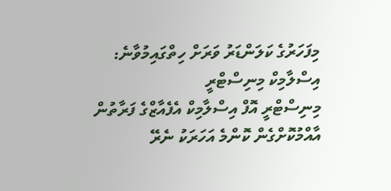މިފަހަރުގެ ކަލަންޑަރު ވަރަށް ހިތްގައިމުވާނެ: އިސްލާމިކް މިނިސްޓްރީ
މިނިސްޓްރީ އޮފް އިސްލާމިކް އެފެއާޒްގެ ފަރާތުން އާއްމުކޮށްގެން ކޮންމެ އަހަރަކު ނެރޭ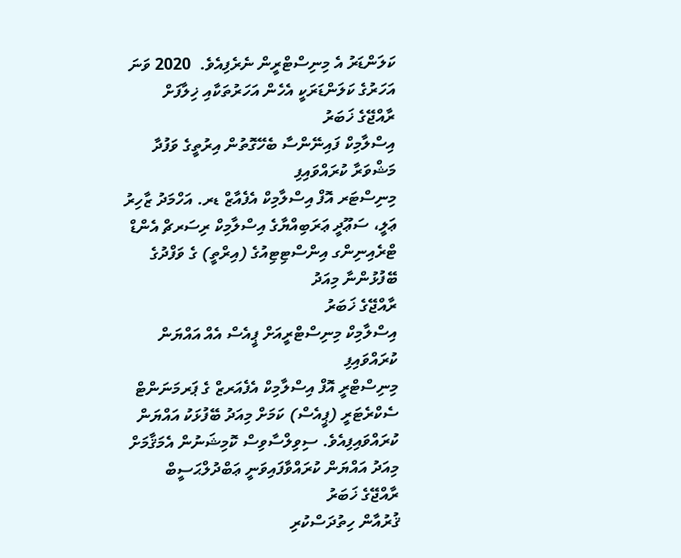ކަލަންޑަރު އެ މިނިސްޓްރީން ނެރެފިއެވެ.  2020 ވަނަ އަހަރުގެ ކަލަންޑަރަކީ އެހެން އަހަރުތަކާއި ޚިލާފަށް
ރާއްޖޭގެ ޚަބަރު
އިސްލާމިކް ފައިނޭންސާ ބެހޭގޮތުން އިރުތީގެ ވަފުދާ މަޝްވަރާ ކުރައްވައިފި
މިނިސްޓަރ އޮފް އިސްލާމިކް އެފެއާޒް ޑރ. އަހްމަދު ޒާހިރު ޢަލީ، ސަޢޫދީ ޢަރަބިއްޔާގެ އިސްލާމިކް ރިސަރޗް އެންޑް ޓްރެއިނިންގ އިންސްޓިޓިއުގެ (އިރްތީ) ގެ ވަފްދުގެ ބޭފުޅުންނާ މިއަދު
ރާއްޖޭގެ ޚަބަރު
އިސްލާމިކް މިނިސްޓްރީއަށް ޕީއެސް އެއް އައްޔަން ކުރައްވައިފި
މިނިސްޓްރީ އޮފް އިސްލާމިކް އެފެއަރޒް ގެ ޕަރމަނަންޓް ސެކްރެޓަރީ (ޕީއެސް) ކަމަށް މިއަދު ބޭފުޅަކު އައްޔަން ކުރައްވައިފިއެވެ. ސިވިލްސާވިސް ކޮމިޝަނުން އެމަޤާމަށް މިއަދު އައްޔަން ކުރައްވާފައިވަނީ ޢަބްދުލްޙަސީބް
ރާއްޖޭގެ ޚަބަރު
ޤުރުއާން ހިތުދަސްކުރި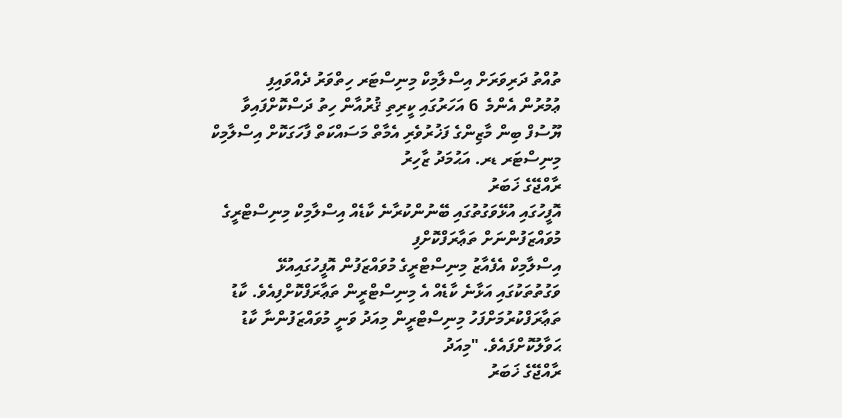ތުއްތު ދަރިވަރަށް އިސްލާމިކް މިނިސްޓަރ ހިތްވަރު ދެއްވައިފި
ޢުމުރުން އެންމެ  6 އަހަރުގައި ކީރިތި ޤުރުއާން ހިތު ދަސްކޮށްފައިވާ ޔޫސުފް ބިން މާޒިންގެ ފަޚުރުވެރި އެމާތް މަސައްކަތް ފާހަގަކޮށް އިސްލާމިކް މިނިސްޓަރ ޑރ. އަޙުމަދު ޒާހިރު
ރާއްޖޭގެ ޚަބަރު
އޮފީހުގައި އުޅޭވަގުތުގައި ބޭނުންކުރާނެ ކާޑެއް އިސްލާމިކް މިނިސްޓްރީގެ މުވައްޒަފުންނަށް ތަޢާރަފްކޮށްފި
އިސްލާމިކް އެފެއާޒު މިނިސްޓްރީގެ މުވައްޒަފުން އޮފީހުގައިއުޅޭ ވަގުތުތަކުގައި އަޅާނެ ކާޑެއް އެ މިނިސްޓްރީން ތަޢާރަފްކޮށްފިއެވެ. ކާޑު ތަޢާރަފްކުރުމަށްފަހު މިނިސްޓްރީން މިއަދު ވަނީ މުވައްޒަފުންނާ ކާޑު ޙަވާލުކޮށްފައެވެ. "މިއަދު
ރާއްޖޭގެ ޚަބަރު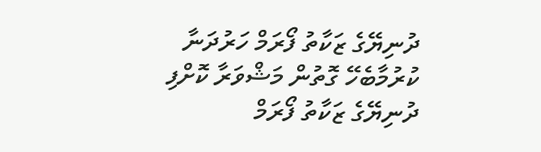ދުނިޔޭގެ ޒަކާތު ފޯރަމް ހަރުދަނާ ކުރުމާބެހޭ ގޮތުން މަޝްވަރާ ކޮށްފި
ދުނިޔޭގެ ޒަކާތު ފޯރަމް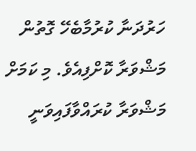ހަރުދަނާ ކުރުމާބެހޭ ގޮތުން މަޝްވަރާ ކޮށްފިއެވެ. މި ކަމަށް މަޝްވަރާ ކުރައްވާފައިވަނީ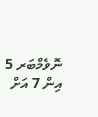ނޮވެމްބަރ 5 އިން 7 އަށް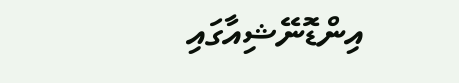އިންޑޮނޭޝިއާގައި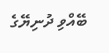ބޭއްވި ދުނިޔޭގެ